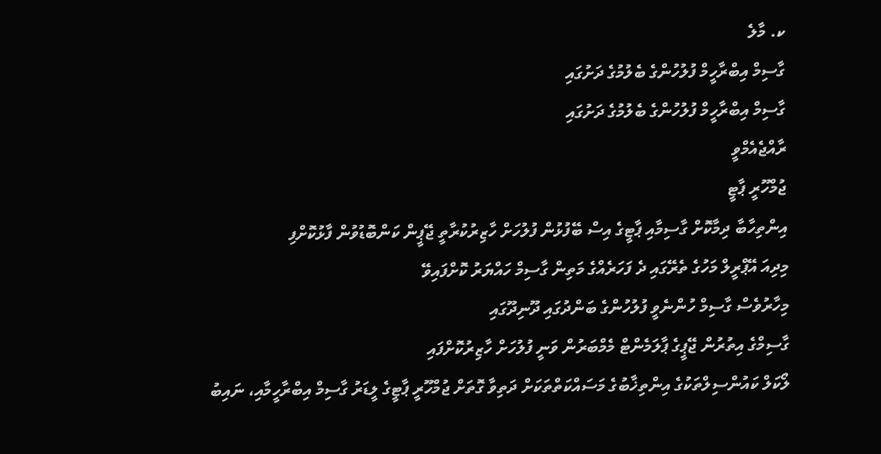ކ. މާލެ
ގާސިމް އިބްރާހީމް ފުލުހުންގެ ބެލުމުގެ ދަށުގައި
ގާސިމް އިބްރާހީމް ފުލުހުންގެ ބެލުމުގެ ދަށުގައި
ރާއްޖެއެމްވީ
ޖުމްހޫރީ ޕާޓީ
އިންތިހާބާ ދިމާކޮށް ގާސިމާއި ޕާޓީގެ އިސް ބޭފުޅުން ފުލުހަށް ހާޒިރުކުރާތީ ޖޭޕީން ކަންބޮޑުވުން ފާޅުކޮށްފި
މިދިއަ އޭޕްރީލް މަހުގެ ތެރޭގައި ދެ ފަހަރެއްގެ މަތިން ގާސިމް ހައްޔަރު ކޮށްފައިވޭ
މިހާރުވެސް ގާސިމް ހުންނެވީ ފުލުހުންގެ ބަންދުގައި ދޫނިދޫގައި
ގާސިމްގެ އިތުރުން ޖޭޕީގެ ޕާލަމެންޓް މެމްބަރުން ވަނީ ފުލުހަށް ހާޒިރުކޮށްފައި
ލޯކަލް ކައުންސިލްތަކުގެ އިންތިޚާބުގެ މަސައްކަތްތަކަށް ދަތިވާ ގޮތަށް ޖުމްހޫރީ ޕާޓީގެ ލީޑަރު ގާސިމް އިބްރާހީމާއި، ނައިބު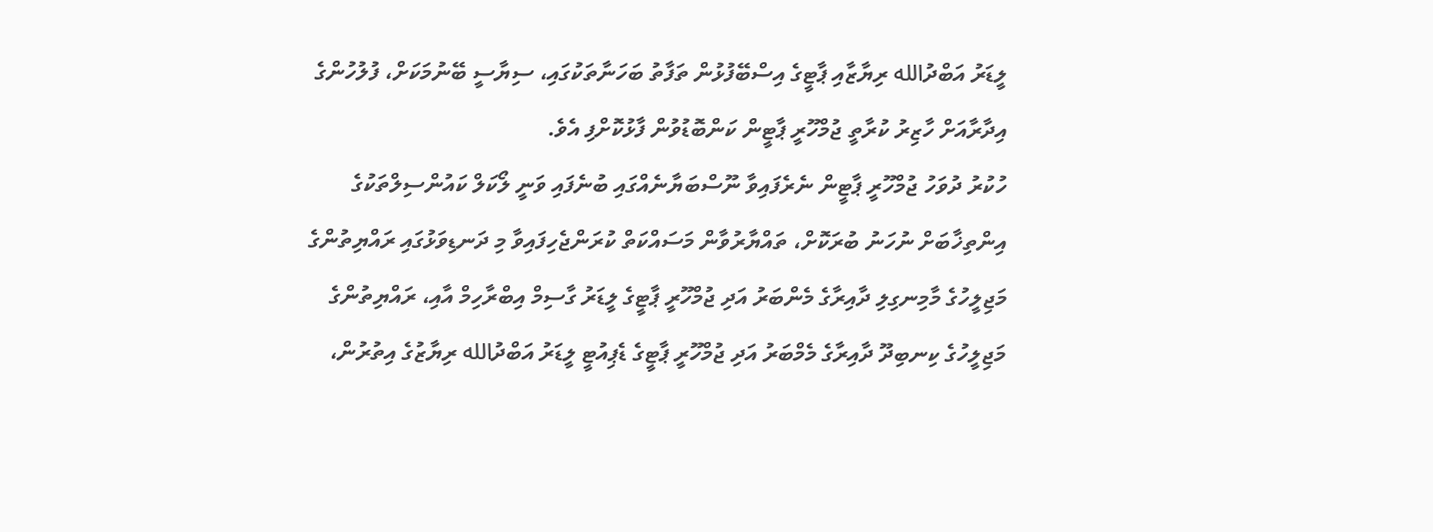ލީޑަރު އަބްދުالله ރިޔާޒާއި ޕާޓީގެ އިސްބޭފުޅުން ތަފާތު ބަހަނާތަކުގައި، ސިޔާސީ ބޭނުމަކަށް، ފުލުހުންގެ އިދާރާއަށް ހާޒިރު ކުރާތީ ޖުމްހޫރީ ޕާޓީން ކަންބޮޑުވުން ފާޅުކޮށްފި އެވެ.
ހުކުރު ދުވަހު ޖުމްހޫރީ ޕާޓީން ނެރެފައިވާ ނޫސްބަޔާނެއްގައި ބުނެފައި ވަނީ ލޯކަލް ކައުންސިލްތަކުގެ އިންތިޚާބަށް ނުހަނު ބުރަކޮށް، ތައްޔާރުވާން މަސައްކަތް ކުރަންޖެހިފައިވާ މި ދަނޑިވަޅުގައި ރައްޔިތުންގެ މަޖިލީހުގެ މާމިނގިލި ދާއިރާގެ މެންބަރު އަދި ޖުމްހޫރީ ޕާޓީގެ ލީޑަރު ގާސިމް އިބްރާހިމް އާއި، ރައްޔިތުންގެ މަޖިލީހުގެ ކިނބިދޫ ދާއިރާގެ މެމްބަރު އަދި ޖުމްހޫރީ ޕާޓީގެ ޑެޕިއުޓީ ލީޑަރު އަބްދުالله ރިޔާޒުގެ އިތުރުން،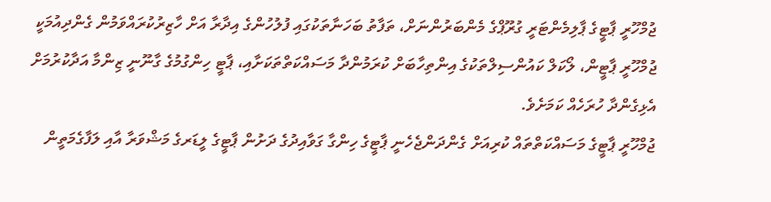ޖުމްހޫރީ ޕާޓީގެ ޕާލިމެންޓަރީ ގުރޫޕްގެ މެންބަރުންނަށް، ތަފާތު ބަހަނާތަކުގައި ފުލުހުންގެ އިދާރާ އަށް ހާޒިރުކުރައްވަމުން ގެންދިއުމަކީ ޖުމްހޫރީ ޕާޓީން، ލޯކަލް ކައުންސިލްތަކުގެ އިންތިހާބަށް ކުރަމުންދާ މަސައްކަތްތަކަށާއި، ޕާޓީ ހިންގުމުގެ ގާނޫނީ ޒިންމާ އަދާކުރުމަށް އެޅިގެންދާ ހުރަހެއް ކަމަށެވެ.
ޖުމްހޫރީ ޕާޓީގެ މަސައްކަތްތައް ކުރިއަށް ގެންދަންޖެހެނީ ޕާޓީގެ ހިންގާ ގަވާއިދުގެ ދަށުން ޕާޓީގެ ލީޑަރގެ މަޝްވަރާ އާއި ލަފާގެމަތީން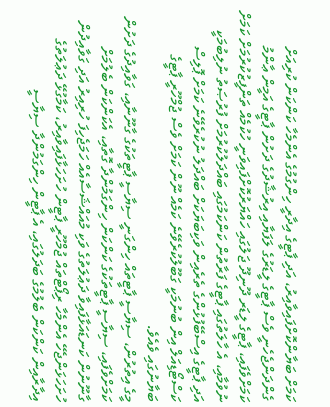ކަމަށް ބަޔާންކޮށްފައިވާއިރު، އަދި ޕާޓީގެ އިދާރީ ހިންގުމުގެ އެންމެހާ ކަންކަން ކުރިއަށް ގެންދަންޖެހެނީ ވެސް ޕާޓީގެ ލީޑަރުގެ ލަފަޔާއި އިރުޝާދުގެ ދަށުން ޕާޓީގެ އަމީން ޢާންމު ކަމަށްވެފައި، ޕާޓީގެ ލީޑަރ ދޫނިދޫ ޖަލުގައި ހައްޔަރުކޮށްފައިވަނީ ހުކުމެއް ތަންފީޒުކުރުމަށް ކަމަށް ނުވުމާއި، އެ ހާލަތުގައި ޕާޓީގެ ފަރާތުން ކަންކަމުގައި ބައްދަލުކުރުމަށް ފުރުޞަތު ނުލިބުމަކީ އަދި ޕާޓީގެ އިސްބޭފުޅުންގެ ތެރެއިން ވަކިބަޔަކަށް ބައްދަލު ނުކުރެވޭނެ ކަމަށް ޕޮލިސް ކަސްޓޯޑިއަލް އިން ބުނުމަކީ ގަބޫލުކުރެވޭނެ ކަމެއް ނޫން ކަމަށް ވެސް ޖުމްހޫރީ ޕާޓީގެ ބަޔާނުގައި ވެއެވެ.
މީގެ އިތުރުން، ސިޔާސީ ޕާޓީތައް ހިންގަނީ ސިޔާސީ ޕާޓީތަކުގެ ގާނޫނާއި، ގަވާއިދުގެ ދަށުން ކަމަށްވެފައި، ސިޔާސީ ޕާޓީތަކުގެ ކަންކަން ހިންގަމުންދާ ގޮތާއި، އެކަންކަން ބެލުމަށް ގާނޫނުން ކަނޑައަޅާފައިވާ ދަޢުލަތުގެ ވަކި މުއައްޝަސާއެއް ހަމަޖެހިފަ ހުރިއިރު އަދި ގަވާއިދުން ހުށަހަޅަންޖެހޭ އެންމެހާ ރިޕޯޓްތައް ޖުމްހޫރީ ޕާޓީން ހުށަހަޅާފައިވާއިރު، ކަމާގުޅޭ ދަޢުލަތުގެ އިދާރާއިން ކަންކަން ބެލުމުގެ ބަދަލުގައި، އެ ޕާޓީން ހިންގަމުންދާ ސިޔާސީ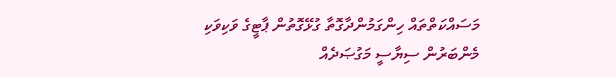މަސައްކަތްތައް ހިންގަމުންދާގޮތާ ގުޅޭގޮތުން ޕާޓީގެ ވަކިވަކި މެންބަރުން ސިޔާސީ މަގުޞަދެއް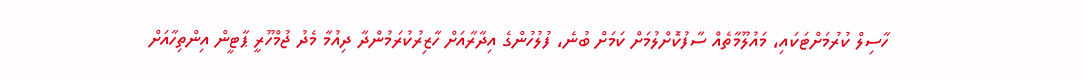ހާސިލް ކުރުމަށްޓަކައި، މައުލޫމާތެއް ސާފުކޮށްލުމަށް ކަމަށް ބުނެ، ފުލުހުންގެ އިދާރާއަށް ހާޒިރުކުރަމުންދާ ދިއުމާ މެދު ޖުމްހޫރީ ޕާޓީން އިންތިހާއަށް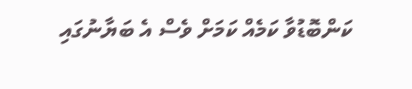ކަންބޮޑުވާ ކަމެއް ކަމަށް ވެސް އެ ބަޔާނުގައި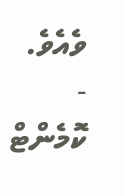ވެއެވެ.
- ކޮމެންޓް